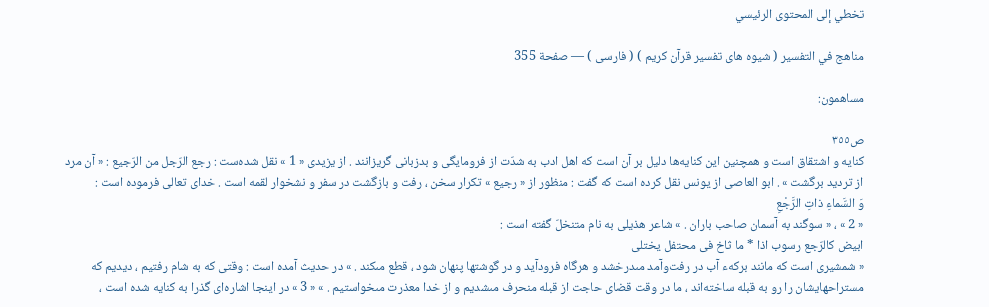تخطي إلى المحتوى الرئيسي

مناهج في التفسير ( شيوه هاى تفسير قرآن كريم ) ( فارسى ) — صفحة 355

مساهمون:

ص٣٥٥
كنايه و اشتقاق است و همچنين اين كنايه‌ها دليل بر آن است كه اهل ادب به شدّت از فرومايگى و بدزبانى گريزانند . از يزيدى « 1 » نقل شده‌ست : رجع الرّجل من الرّجيع : « آن مرد از ترديد برگشت » . ابو العاصى از يونس نقل كرده است كه گفت : منظور از « رجيع » تكرار سخن ، رفت و بازگشت در سفر و نشخوار لقمه است . خداى تعالى فرموده است :
وَ السَّماءِ ذاتِ الرَّجْعِ
« 2 » ، « سوگند به آسمان صاحب باران . » شاعر هذيلى به نام متنخلّ گفته است :
ابيض كالرّجع رسوب اذا * ما ثاخ فى محتفل يختلى
« شمشيرى است كه مانند بركهء آب در رفت‌وآمد مىدرخشد و هرگاه فرودآيد و در گوشتها پنهان شود ، قطع مىكند . » در حديث آمده است : وقتى كه به شام رفتيم ، ديديم كه مستراحهايشان را رو به قبله ساخته‌اند ، ما در وقت قضاى حاجت از قبله منحرف مىشديم و از خدا معذرت مىخواستيم . » « 3 » در اينجا اشاره‌اى گذرا به كنايه شده است ،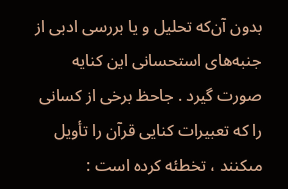بدون آن‌كه تحليل و يا بررسى ادبى از جنبه‌هاى استحسانى اين كنايه صورت گيرد . جاحظ برخى از كسانى را كه تعبيرات كنايى قرآن را تأويل مىكنند ، تخطئه كرده است :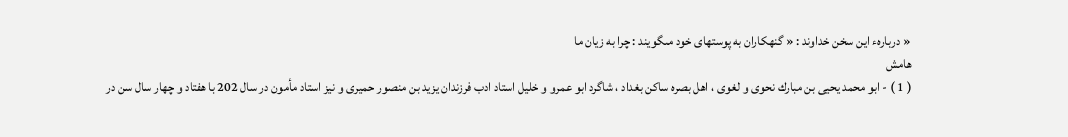« دربارهء اين سخن خداوند : « گنهكاران به پوستهاى خود مىگويند : چرا به زيان ما
هامش
( 1 ) - ابو محمد يحيى بن مبارك نحوى و لغوى ، اهل بصره ساكن بغداد ، شاگرد ابو عمرو و خليل استاد ادب فرزندان يزيد بن منصور حميرى و نيز استاد مأمون در سال 202 با هفتاد و چهار سال سن در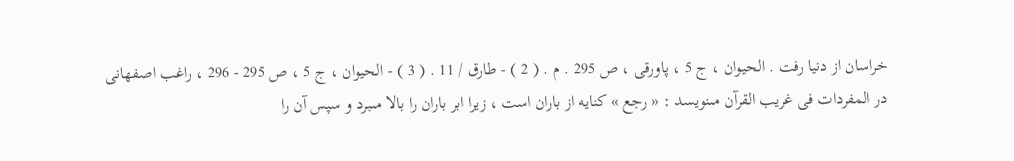خراسان از دنيا رفت . الحيوان ، ج 5 ، پاورقى ، ص 295 . م . ( 2 ) - طارق / 11 . ( 3 ) - الحيوان ، ج 5 ، ص 295 - 296 ، راغب اصفهانى در المفردات فى غريب القرآن مىنويسد : « رجع » كنايه از باران است ، زيرا ابر باران را بالا مىبرد و سپس آن را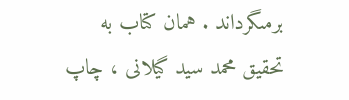برمىگرداند . همان كتاب به تحقيق محمد سيد گيلانى ، چاپ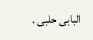البابى حلبى .